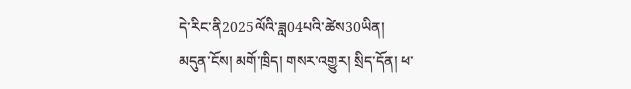དེ་རིང་ནི2025ལོའི་ཟླ04པའི་ཚེས30ཡིན།
མདུན་ངོས། མགོ་ཁྲིད། གསར་འགྱུར། སྲིད་དོན། ཕ་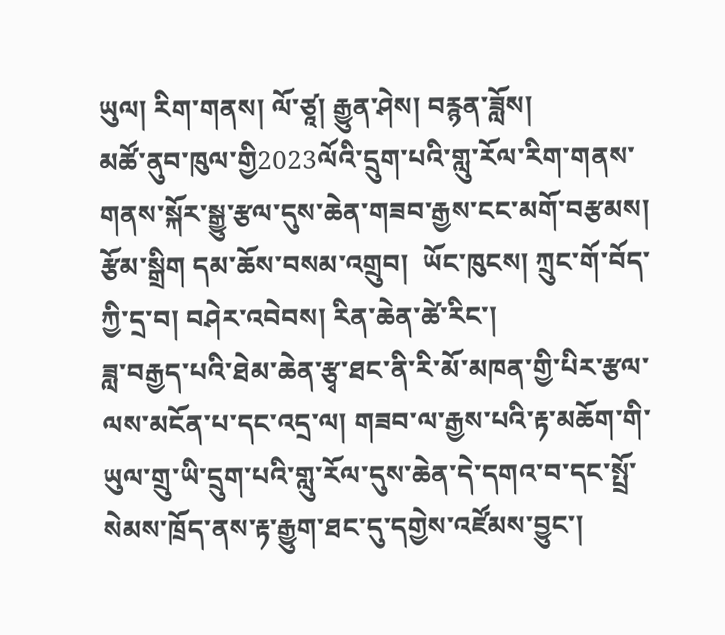ཡུལ། རིག་གནས། ལོ་ཙཱ། རྒྱུན་ཤེས། བརྙན་ཟློས།
མཚོ་ནུབ་ཁུལ་གྱི2023ལོའི་དྲུག་པའི་གླུ་རོལ་རིག་གནས་གནས་སྐོར་སྒྱུ་རྩལ་དུས་ཆེན་གཟབ་རྒྱས་ངང་མགོ་བརྩམས།
རྩོམ་སྒྲིག དམ་ཆོས་བསམ་འགྲུབ།  ཡོང་ཁུངས། ཀྲུང་གོ་བོད་ཀྱི་དྲ་བ། བཤེར་འབེབས། རིན་ཆེན་ཚེ་རིང་།
ཟླ་བརྒྱད་པའི་ཐེམ་ཆེན་རྩྭ་ཐང་ནི་རི་མོ་མཁན་གྱི་པིར་རྩལ་ལས་མངོན་པ་དང་འདྲ་ལ། གཟབ་ལ་རྒྱས་པའི་རྟ་མཆོག་གི་ཡུལ་གྲུ་ཡི་དྲུག་པའི་གླུ་རོལ་དུས་ཆེན་དེ་དགའ་བ་དང་སྤྲོ་སེམས་ཁྲོད་ནས་རྟ་རྒྱུག་ཐང་དུ་དགྱེས་འཛོམས་བྱུང་།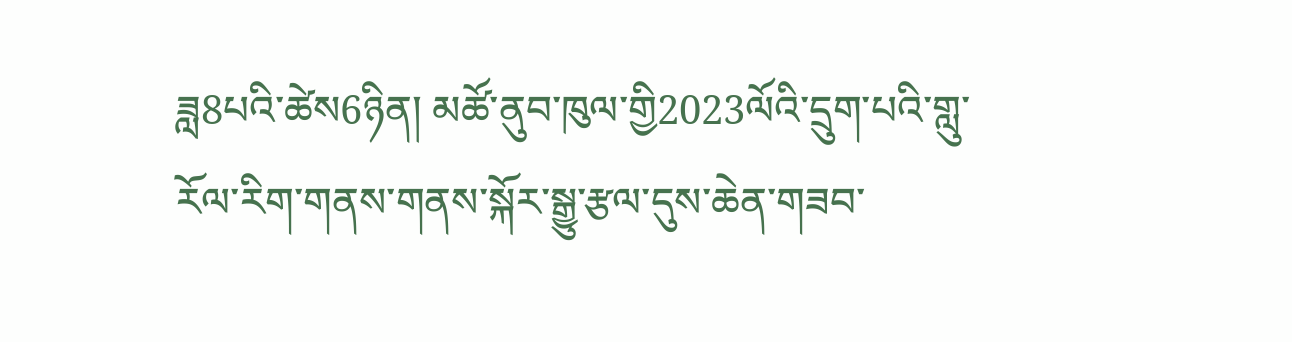ཟླ8པའི་ཚེས6ཉིན། མཚོ་ནུབ་ཁུལ་གྱི2023ལོའི་དྲུག་པའི་གླུ་རོལ་རིག་གནས་གནས་སྐོར་སྒྱུ་རྩལ་དུས་ཆེན་གཟབ་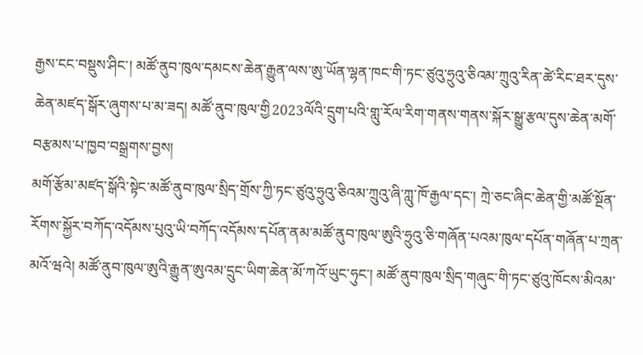རྒྱས་ངང་བསྡུས་ཤིང་། མཚོ་ནུབ་ཁུལ་དམངས་ཆེན་རྒྱུན་ལས་ཨུ་ཡོན་ལྷན་ཁང་གི་ཏང་ཙུའུ་ཧྲུའུ་ཅིའམ་ཀྲུའུ་རིན་ཚེ་རིང་ཐར་དུས་ཆེན་མཛད་སྒོར་ཞུགས་པ་མ་ཟད། མཚོ་ནུབ་ཁུལ་གྱི2023ལོའི་དྲུག་པའི་གླུ་རོལ་རིག་གནས་གནས་སྐོར་སྒྱུ་རྩལ་དུས་ཆེན་མགོ་བརྩམས་པ་ཁྱབ་བསྒྲགས་བྱས།
མགོ་རྩོམ་མཛད་སྒོའི་སྟེང་མཚོ་ནུབ་ཁུལ་སྲིད་གྲོས་ཀྱི་ཏང་ཙུའུ་ཧྲུའུ་ཅིའམ་ཀྲུའུ་ཞི་ཀླུ་ཁོ་རྒྱལ་དང་། ཀྲེ་ཅང་ཞིང་ཆེན་གྱི་མཚོ་སྔོན་རོགས་སྐྱོར་བཀོད་འདོམས་པུའུ་ཡི་བཀོད་འདོམས་དཔོན་ནམ་མཚོ་ནུབ་ཁུལ་ཨུའི་ཧྲུའུ་ཅི་གཞོན་པའམ་ཁུལ་དཔོན་གཞོན་པ་ཀྲན་མའོ་ཝའེ། མཚོ་ནུབ་ཁུལ་ཨུའི་རྒྱུན་ཨུའམ་དྲུང་ཡིག་ཆེན་མོ་ཀའོ་ཡུང་ཧུང་། མཚོ་ནུབ་ཁུལ་སྲིད་གཞུང་གི་ཏང་ཙུའུ་ཁོངས་མིའམ་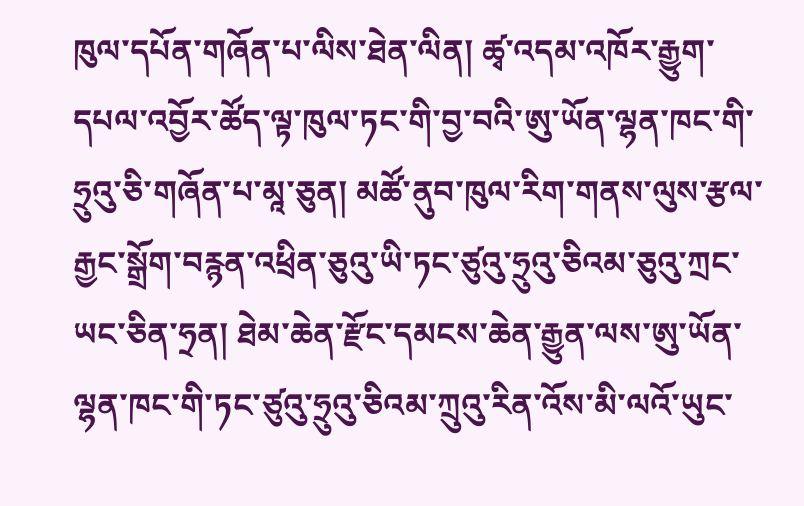ཁུལ་དཔོན་གཞོན་པ་ལིས་ཐེན་ལིན། ཚྭ་འདམ་འཁོར་རྒྱུག་དཔལ་འབྱོར་ཚོད་ལྟ་ཁུལ་ཏང་གི་བྱ་བའི་ཨུ་ཡོན་ལྷན་ཁང་གི་ཧྲུའུ་ཅི་གཞོན་པ་མཱ་ཅུན། མཚོ་ནུབ་ཁུལ་རིག་གནས་ལུས་རྩལ་རྒྱང་སྒྲོག་བརྙན་འཕྲིན་ཅུའུ་ཡི་ཏང་ཙུའུ་ཧྲུའུ་ཅིའམ་ཅུའུ་ཀྲང་ཡང་ཅིན་ཧྲན། ཐེམ་ཆེན་རྫོང་དམངས་ཆེན་རྒྱུན་ལས་ཨུ་ཡོན་ལྷན་ཁང་གི་ཏང་ཙུའུ་ཧྲུའུ་ཅིའམ་ཀྲུའུ་རིན་འོས་མི་ལའོ་ཡུང་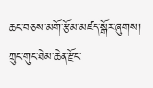ཆང་བཅས་མགོ་རྩོམ་མཛད་སྒོར་ཞུགས། ཀྲུང་གུང་ཐེམ་ཆེན་རྫོང་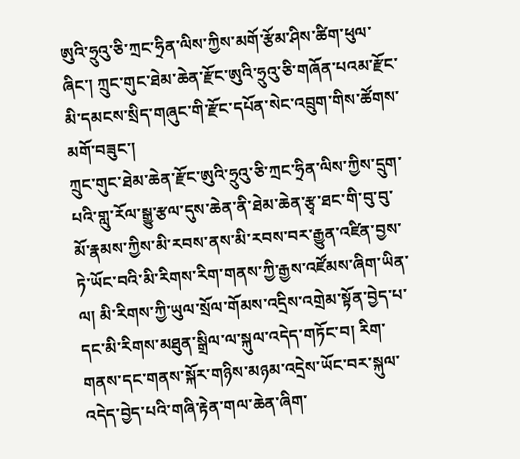ཨུའི་ཧྲུའུ་ཅི་ཀྲང་ཧྲིན་ལིས་ཀྱིས་མགོ་རྩོམ་ཤིས་ཚིག་ཕུལ་ཞིང་། ཀྲུང་གུང་ཐེམ་ཆེན་རྫོང་ཨུའི་ཧྲུའུ་ཅི་གཞོན་པའམ་རྫོང་མི་དམངས་སྲིད་གཞུང་གི་རྫོང་དཔོན་སེང་འབྲུག་གིས་ཚོགས་མགོ་བཟུང་།
ཀྲུང་གུང་ཐེམ་ཆེན་རྫོང་ཨུའི་ཧྲུའུ་ཅི་ཀྲང་ཧྲིན་ལིས་ཀྱིས་དྲུག་པའི་གླུ་རོལ་སྒྱུ་རྩལ་དུས་ཆེན་ནི་ཐེམ་ཆེན་རྩྭ་ཐང་གི་བུ་བུ་མོ་རྣམས་ཀྱིས་མི་རབས་ནས་མི་རབས་བར་རྒྱུན་འཛིན་བྱས་ཏེ་ཡོང་བའི་མི་རིགས་རིག་གནས་ཀྱི་རྒྱས་འཛོམས་ཞིག་ཡིན་ལ། མི་རིགས་ཀྱི་ཡུལ་སྲོལ་གོམས་འདྲིས་འགྲེམ་སྟོན་བྱེད་པ་དང་མི་རིགས་མཐུན་སྒྲིལ་ལ་སྐུལ་འདེད་གཏོང་བ། རིག་གནས་དང་གནས་སྐོར་གཉིས་མཉམ་འདྲེས་ཡོང་བར་སྐུལ་འདེད་བྱེད་པའི་གཞི་རྟེན་གལ་ཆེན་ཞིག་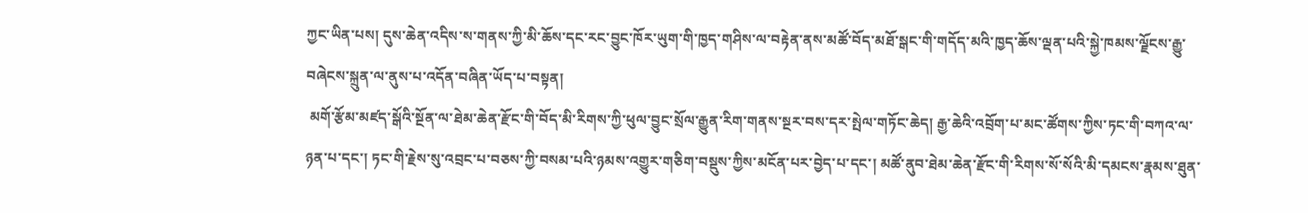ཀྱང་ཡིན་པས། དུས་ཆེན་འདིས་ས་གནས་ཀྱི་མི་ཆོས་དང་རང་བྱུང་ཁོར་ཡུག་གི་ཁྱད་གཤིས་ལ་བརྟེན་ནས་མཚོ་བོད་མཐོ་སྒང་གི་གདོད་མའི་ཁྱད་ཆོས་ལྡན་པའི་སྐྱེ་ཁམས་ལྗོངས་རྒྱུ་བཞེངས་སྐྲུན་ལ་ནུས་པ་འདོན་བཞིན་ཡོད་པ་བསྟན།
 མགོ་རྩོམ་མཛད་སྒོའི་སྔོན་ལ་ཐེམ་ཆེན་རྫོང་གི་བོད་མི་རིགས་ཀྱི་ཕུལ་བྱུང་སྲོལ་རྒྱུན་རིག་གནས་སྔར་བས་དར་སྤེལ་གཏོང་ཆེད། རྒྱ་ཆེའི་འབྲོག་པ་མང་ཚོགས་ཀྱིས་ཏང་གི་བཀའ་ལ་ཉན་པ་དང་། ཏང་གི་རྗེས་སུ་འབྲང་པ་བཅས་ཀྱི་བསམ་པའི་ཉམས་འགྱུར་གཅིག་བསྡུས་ཀྱིས་མངོན་པར་བྱེད་པ་དང་། མཚོ་ནུབ་ཐེམ་ཆེན་རྫོང་གི་རིགས་སོ་སོའི་མི་དམངས་རྣམས་ཐུན་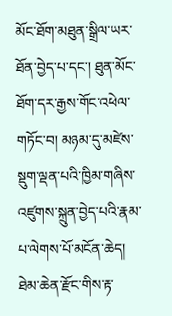མོང་ཐོག་མཐུན་སྒྲིལ་ཡར་ཐོན་བྱེད་པ་དང་། ཐུན་མོང་ཐོག་དར་རྒྱས་གོང་འཕེལ་གཏོང་བ། མཉམ་དུ་མཛེས་སྡུག་ལྡན་པའི་ཁྱིམ་གཞིས་འཛུགས་སྐྲུན་བྱེད་པའི་རྣམ་པ་ལེགས་པོ་མངོན་ཆེད། ཐེམ་ཆེན་རྫོང་གིས་རྟ་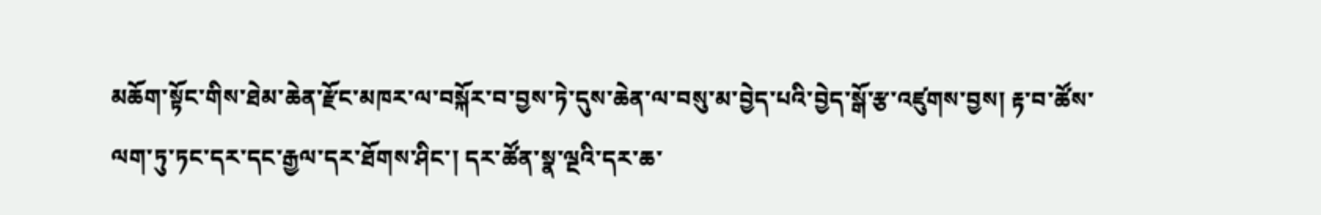མཆོག་སྟོང་གིས་ཐེམ་ཆེན་རྫོང་མཁར་ལ་བསྐོར་བ་བྱས་ཏེ་དུས་ཆེན་ལ་བསུ་མ་བྱེད་པའི་བྱེད་སྒོ་རྩ་འཛུགས་བྱས། རྟ་བ་ཚོས་ལག་ཏུ་ཏང་དར་དང་རྒྱལ་དར་ཐོགས་ཤིང་། དར་ཚོན་སྣ་ལྔའི་དར་ཆ་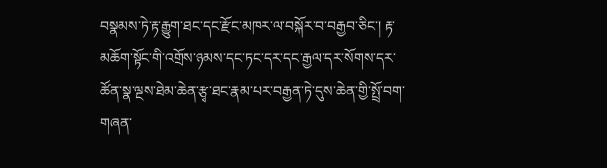བསྣམས་ཏེ་རྟ་རྒྱུག་ཐང་དང་རྫོང་མཁར་ལ་བསྐོར་བ་བརྒྱབ་ཅིང་། རྟ་མཆོག་སྟོང་གི་འགྲོས་ཉམས་དང་ཏང་དར་དང་རྒྱལ་དར་སོགས་དར་ཚོན་སྣ་ལྔས་ཐེམ་ཆེན་རྩྭ་ཐང་རྣམ་པར་བརྒྱན་ཏེ་དུས་ཆེན་གྱི་སྤྲོ་བག་གཞན་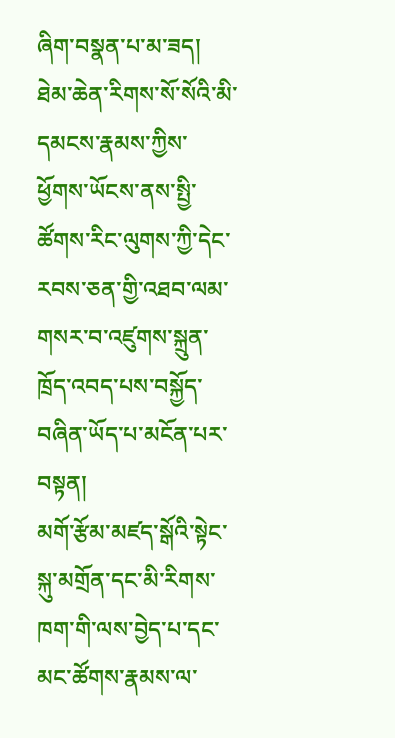ཞིག་བསྣན་པ་མ་ཟད། ཐེམ་ཆེན་རིགས་སོ་སོའི་མི་དམངས་རྣམས་ཀྱིས་ཕྱོགས་ཡོངས་ནས་སྤྱི་ཚོགས་རིང་ལུགས་ཀྱི་དེང་རབས་ཅན་གྱི་འཐབ་ལམ་གསར་བ་འཛུགས་སྐྲུན་ཁྲོད་འབད་པས་བསྐྱོད་བཞིན་ཡོད་པ་མངོན་པར་བསྟན།
མགོ་རྩོམ་མཛད་སྒོའི་སྟེང་སྐུ་མགྲོན་དང་མི་རིགས་ཁག་གི་ལས་བྱེད་པ་དང་མང་ཚོགས་རྣམས་ལ་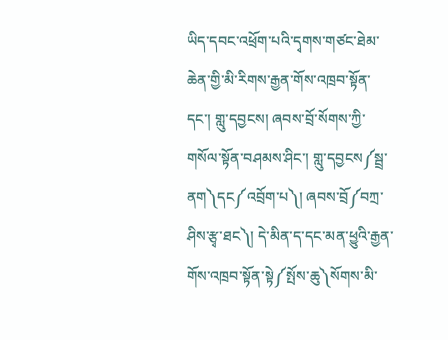ཡིད་དབང་འཕྲོག་པའི་དྭགས་གཙང་ཐེམ་ཆེན་གྱི་མི་རིགས་རྒྱན་གོས་འཁྲབ་སྟོན་དང་། གླུ་དབྱངས། ཞབས་བྲོ་སོགས་ཀྱི་གསོལ་སྟོན་བཤམས་ཤིང་། གླུ་དབྱངས༼སྦྲ་ནག༽དང༼འབྲོག་པ༽། ཞབས་བྲོ༼བཀྲ་ཤིས་རྩྭ་ཐང༽། དེ་མིན་ད་དང་མན་ཕྱུའི་རྒྱན་གོས་འཁྲབ་སྟོན་སྟེ༼སྤོས་ཆུ༽སོགས་མི་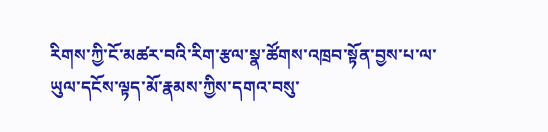རིགས་ཀྱི་ངོ་མཚར་བའི་རིག་རྩལ་སྣ་ཚོགས་འཁྲབ་སྟོན་བྱས་པ་ལ་ཡུལ་དངོས་ལྟད་མོ་རྣམས་ཀྱིས་དགའ་བསུ་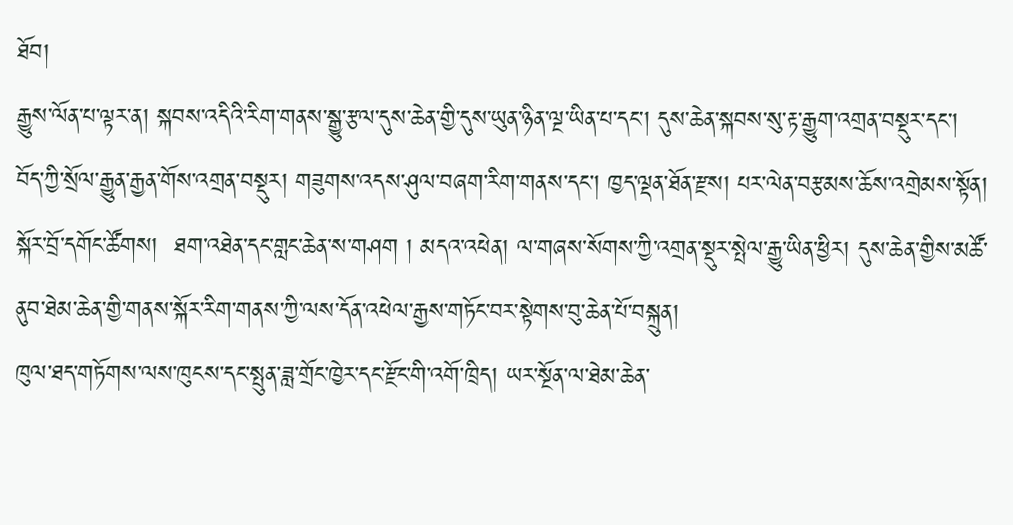ཐོབ།
རྒྱུས་ལོན་པ་ལྟར་ན། སྐབས་འདིའི་རིག་གནས་སྒྱུ་རྩལ་དུས་ཆེན་གྱི་དུས་ཡུན་ཉིན་ལྔ་ཡིན་པ་དང་། དུས་ཆེན་སྐབས་སུ་རྟ་རྒྱུག་འགྲན་བསྡུར་དང་། བོད་ཀྱི་སྲོལ་རྒྱུན་རྒྱན་གོས་འགྲན་བསྡུར། གཟུགས་འདས་ཤུལ་བཞག་རིག་གནས་དང་། ཁྱད་ལྡན་ཐོན་རྫས། པར་ལེན་བརྩམས་ཆོས་འགྲེམས་སྟོན། སྐོར་བྲོ་དགོང་ཚོགས།  ཐག་འཐེན་དང་གླང་ཆེན་ས་གཤག ། མདའ་འཕེན། ལ་གཞས་སོགས་ཀྱི་འགྲན་སྡུར་སྤེལ་རྒྱུ་ཡིན་ཕྱིར། དུས་ཆེན་གྱིས་མཚོ་ནུབ་ཐེམ་ཆེན་གྱི་གནས་སྐོར་རིག་གནས་ཀྱི་ལས་དོན་འཕེལ་རྒྱས་གཏོང་བར་སྟེགས་བུ་ཆེན་པོ་བསྐྲུན།
ཁུལ་ཐད་གཏོགས་ལས་ཁུངས་དང་སྤུན་ཟླ་གྲོང་ཁྱེར་དང་རྫོང་གི་འགོ་ཁྲིད། ཡར་སྔོན་ལ་ཐེམ་ཆེན་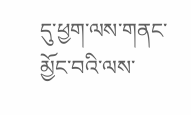དུ་ཕྱག་ལས་གནང་མྱོང་བའི་ལས་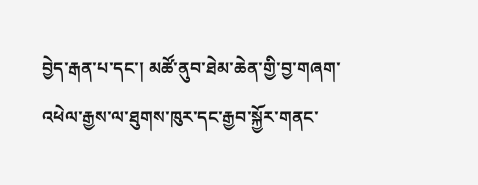བྱེད་རྒན་པ་དང་། མཚོ་ནུབ་ཐེམ་ཆེན་གྱི་བྱ་གཞག་འཕེལ་རྒྱས་ལ་ཐུགས་ཁུར་དང་རྒྱབ་སྐྱོར་གནང་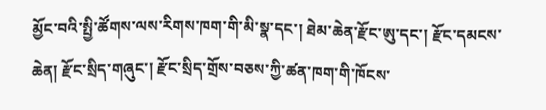མྱོང་བའི་སྤྱི་ཚོགས་ལས་རིགས་ཁག་གི་མི་སྣ་དང་། ཐེམ་ཆེན་རྫོང་ཨུ་དང་། རྫོང་དམངས་ཆེན། རྫོང་སྲིད་གཞུང་། རྫོང་སྲིད་གྲོས་བཅས་ཀྱི་ཚན་ཁག་གི་ཁོངས་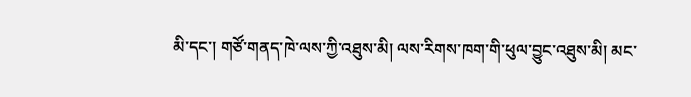མི་དང་། གཙོ་གནད་ཁེ་ལས་ཀྱི་འཐུས་མི། ལས་རིགས་ཁག་གི་ཕུལ་བྱུང་འཐུས་མི། མང་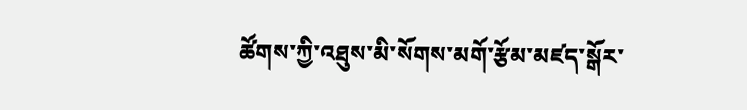ཚོགས་ཀྱི་འཐུས་མི་སོགས་མགོ་རྩོམ་མཛད་སྒོར་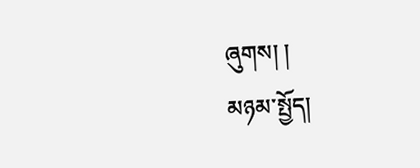ཞུགས། །
མཉམ་སྤྱོད།